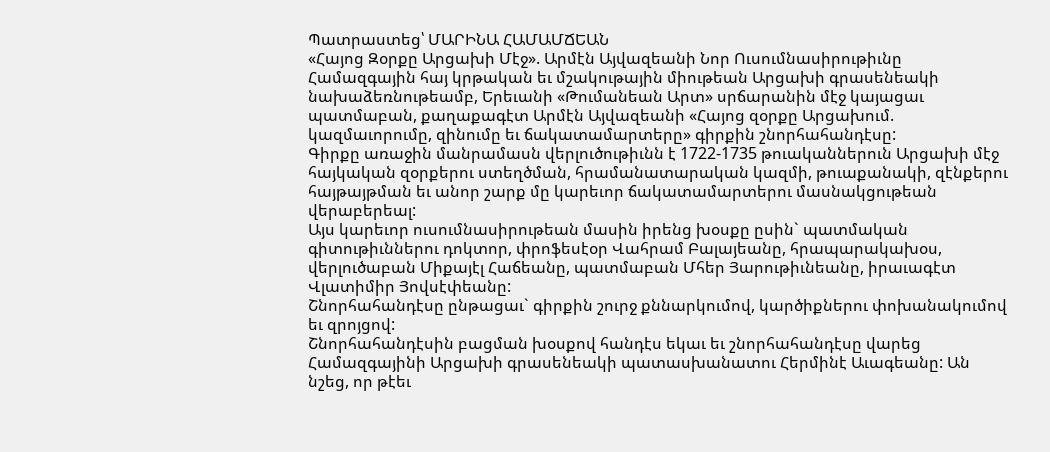Պատրաստեց՝ ՄԱՐԻՆԱ ՀԱՄԱՄՃԵԱՆ
«Հայոց Զօրքը Արցախի Մէջ». Արմէն Այվազեանի Նոր Ուսումնասիրութիւնը
Համազգային հայ կրթական եւ մշակութային միութեան Արցախի գրասենեակի նախաձեռնութեամբ, Երեւանի «Թումանեան Արտ» սրճարանին մէջ կայացաւ պատմաբան, քաղաքագէտ Արմէն Այվազեանի «Հայոց զօրքը Արցախում. կազմաւորումը, զինումը եւ ճակատամարտերը» գիրքին շնորհահանդէսը:
Գիրքը առաջին մանրամասն վերլուծութիւնն է 1722-1735 թուականներուն Արցախի մէջ հայկական զօրքերու ստեղծման, հրամանատարական կազմի, թուաքանակի, զէնքերու հայթայթման եւ անոր շարք մը կարեւոր ճակատամարտերու մասնակցութեան վերաբերեալ:
Այս կարեւոր ուսումնասիրութեան մասին իրենց խօսքը ըսին` պատմական գիտութիւններու դոկտոր, փրոֆեսէօր Վահրամ Բալայեանը, հրապարակախօս, վերլուծաբան Միքայէլ Հաճեանը, պատմաբան Մհեր Յարութիւնեանը, իրաւագէտ Վլատիմիր Յովսէփեանը:
Շնորհահանդէսը ընթացաւ` գիրքին շուրջ քննարկումով, կարծիքներու փոխանակումով եւ զրոյցով:
Շնորհահանդէսին բացման խօսքով հանդէս եկաւ եւ շնորհահանդէսը վարեց Համազգայինի Արցախի գրասենեակի պատասխանատու Հերմինէ Աւագեանը: Ան նշեց, որ թէեւ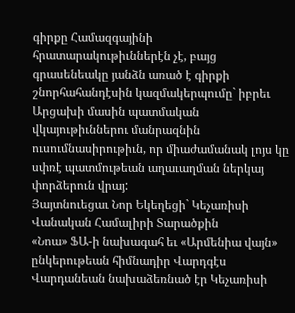գիրքը Համազգայինի հրատարակութիւններէն չէ, բայց գրասենեակը յանձն առած է գիրքի շնորհահանդէսին կազմակերպումը` իբրեւ Արցախի մասին պատմական վկայութիւններու մանրազնին ուսումնասիրութիւն, որ միաժամանակ լոյս կը սփռէ պատմութեան աղաւաղման ներկայ փորձերուն վրայ:
Յայտնուեցաւ Նոր Եկեղեցի` Կեչառիսի Վանական Համալիրի Տարածքին
«Նոա» ՖԱ-ի նախագահ եւ «Արմենիա վայն» ընկերութեան հիմնադիր Վարդգէս Վարդանեան նախաձեռնած էր Կեչառիսի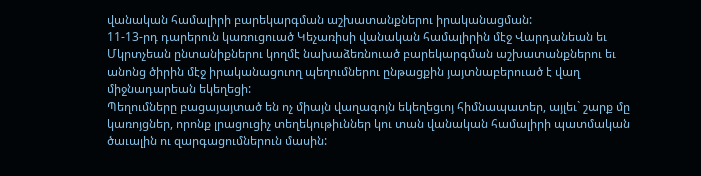վանական համալիրի բարեկարգման աշխատանքներու իրականացման:
11-13-րդ դարերուն կառուցուած Կեչառիսի վանական համալիրին մէջ Վարդանեան եւ Մկրտչեան ընտանիքներու կողմէ նախաձեռնուած բարեկարգման աշխատանքներու եւ անոնց ծիրին մէջ իրականացուող պեղումներու ընթացքին յայտնաբերուած է վաղ միջնադարեան եկեղեցի:
Պեղումները բացայայտած են ոչ միայն վաղագոյն եկեղեցւոյ հիմնապատեր, այլեւ` շարք մը կառոյցներ, որոնք լրացուցիչ տեղեկութիւններ կու տան վանական համալիրի պատմական ծաւալին ու զարգացումներուն մասին: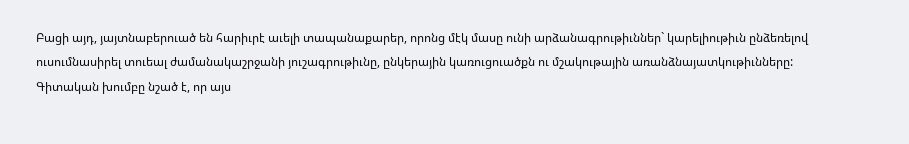Բացի այդ, յայտնաբերուած են հարիւրէ աւելի տապանաքարեր, որոնց մէկ մասը ունի արձանագրութիւններ` կարելիութիւն ընձեռելով ուսումնասիրել տուեալ ժամանակաշրջանի յուշագրութիւնը, ընկերային կառուցուածքն ու մշակութային առանձնայատկութիւնները:
Գիտական խումբը նշած է, որ այս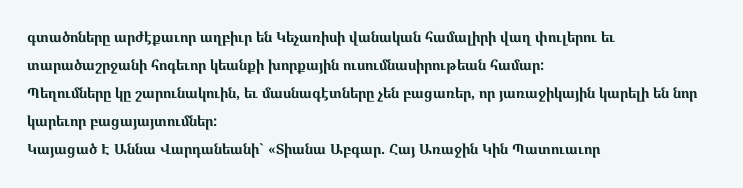գտածոները արժէքաւոր աղբիւր են Կեչառիսի վանական համալիրի վաղ փուլերու եւ տարածաշրջանի հոգեւոր կեանքի խորքային ուսումնասիրութեան համար:
Պեղումները կը շարունակուին, եւ մասնագէտները չեն բացառեր, որ յառաջիկային կարելի են նոր կարեւոր բացայայտումներ:
Կայացած Է Աննա Վարդանեանի` «Տիանա Աբգար. Հայ Առաջին Կին Պատուաւոր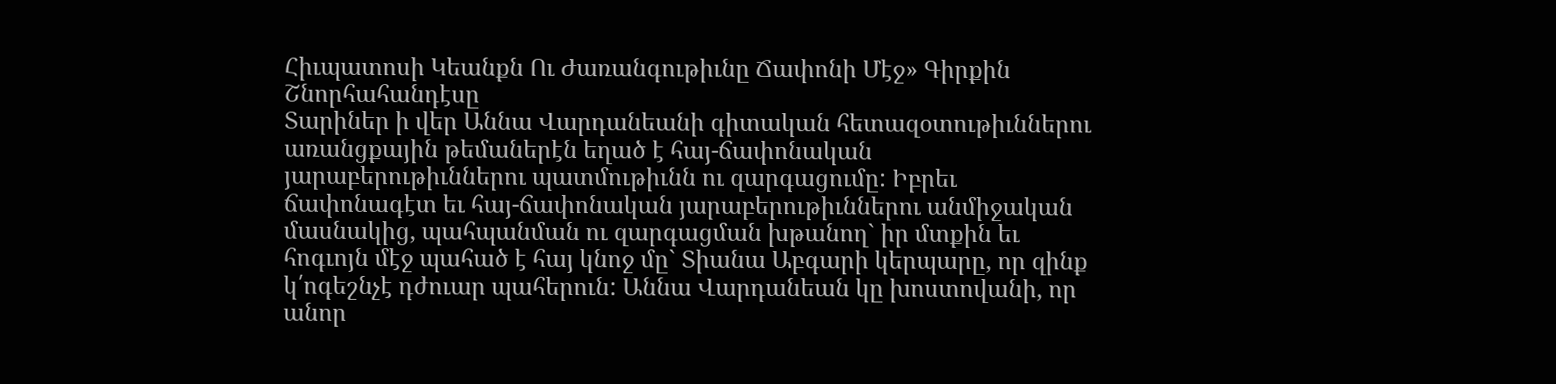Հիւպատոսի Կեանքն Ու Ժառանգութիւնը Ճափոնի Մէջ» Գիրքին Շնորհահանդէսը
Տարիներ ի վեր Աննա Վարդանեանի գիտական հետազօտութիւններու առանցքային թեմաներէն եղած է հայ-ճափոնական յարաբերութիւններու պատմութիւնն ու զարգացումը: Իբրեւ ճափոնագէտ եւ հայ-ճափոնական յարաբերութիւններու անմիջական մասնակից, պահպանման ու զարգացման խթանող` իր մտքին եւ հոգւոյն մէջ պահած է հայ կնոջ մը` Տիանա Աբգարի կերպարը, որ զինք կ՛ոգեշնչէ դժուար պահերուն: Աննա Վարդանեան կը խոստովանի, որ անոր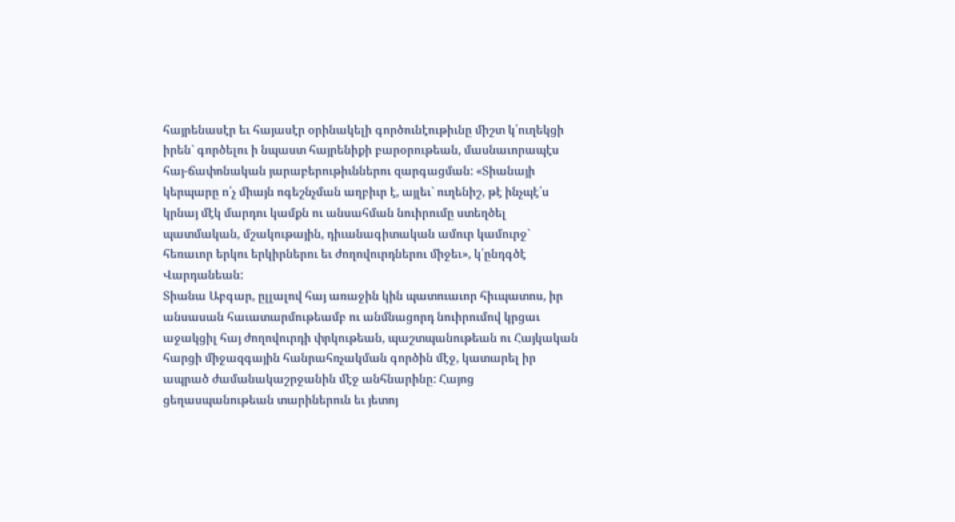հայրենասէր եւ հայասէր օրինակելի գործունէութիւնը միշտ կ՛ուղեկցի իրեն` գործելու ի նպաստ հայրենիքի բարօրութեան, մասնաւորապէս հայ-ճափոնական յարաբերութիւններու զարգացման: «Տիանայի կերպարը ո՛չ միայն ոգեշնչման աղբիւր է, այլեւ` ուղենիշ, թէ ինչպէ՛ս կրնայ մէկ մարդու կամքն ու անսահման նուիրումը ստեղծել պատմական, մշակութային, դիւանագիտական ամուր կամուրջ` հեռաւոր երկու երկիրներու եւ ժողովուրդներու միջեւ», կ՛ընդգծէ Վարդանեան:
Տիանա Աբգար, ըլլալով հայ առաջին կին պատուաւոր հիւպատոս, իր անսասան հաւատարմութեամբ ու անմնացորդ նուիրումով կրցաւ աջակցիլ հայ ժողովուրդի փրկութեան, պաշտպանութեան ու Հայկական հարցի միջազգային հանրահռչակման գործին մէջ, կատարել իր ապրած ժամանակաշրջանին մէջ անհնարինը: Հայոց ցեղասպանութեան տարիներուն եւ յետոյ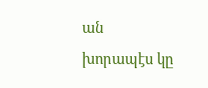ան խորապէս կը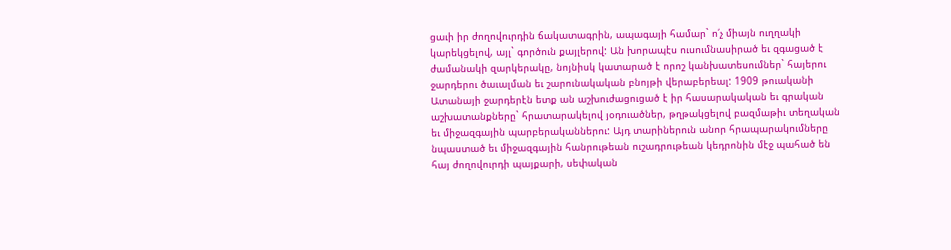ցաւի իր ժողովուրդին ճակատագրին, ապագայի համար` ո՛չ միայն ուղղակի կարեկցելով, այլ` գործուն քայլերով: Ան խորապէս ուսումնասիրած եւ զգացած է ժամանակի զարկերակը, նոյնիսկ կատարած է որոշ կանխատեսումներ` հայերու ջարդերու ծաւալման եւ շարունակական բնոյթի վերաբերեալ: 1909 թուականի Ատանայի ջարդերէն ետք ան աշխուժացուցած է իր հասարակական եւ գրական աշխատանքները` հրատարակելով յօդուածներ, թղթակցելով բազմաթիւ տեղական եւ միջազգային պարբերականներու: Այդ տարիներուն անոր հրապարակումները նպաստած եւ միջազգային հանրութեան ուշադրութեան կեդրոնին մէջ պահած են հայ ժողովուրդի պայքարի, սեփական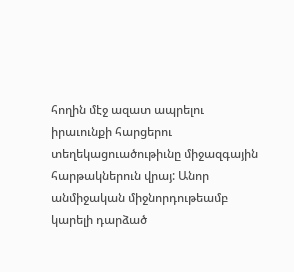հողին մէջ ազատ ապրելու իրաւունքի հարցերու տեղեկացուածութիւնը միջազգային հարթակներուն վրայ: Անոր անմիջական միջնորդութեամբ կարելի դարձած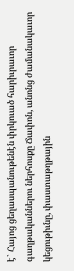է` Հայոց ցեղասպանութենէն փրկուած հարիւրաւոր գաղթականներու ներհոսքը Ճափոն, անոնց ժամանակաւոր կեցութիւնը, փաստաթղթային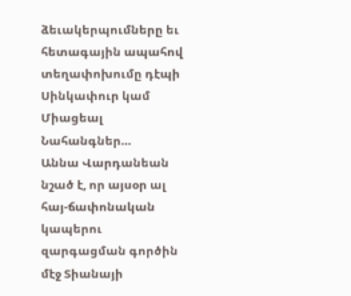ձեւակերպումները եւ հետագային ապահով տեղափոխումը դէպի Սինկափուր կամ Միացեալ Նահանգներ…
Աննա Վարդանեան նշած է, որ այսօր ալ հայ-ճափոնական կապերու զարգացման գործին մէջ Տիանայի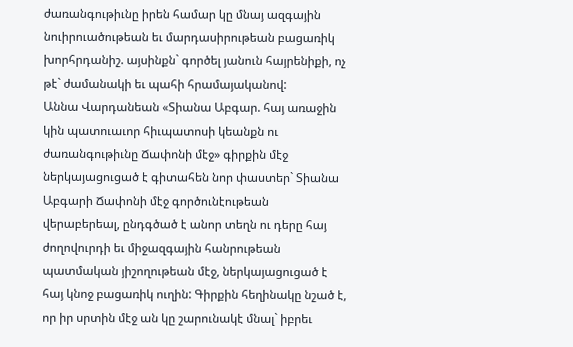ժառանգութիւնը իրեն համար կը մնայ ազգային նուիրուածութեան եւ մարդասիրութեան բացառիկ խորհրդանիշ. այսինքն` գործել յանուն հայրենիքի, ոչ թէ` ժամանակի եւ պահի հրամայականով:
Աննա Վարդանեան «Տիանա Աբգար. հայ առաջին կին պատուաւոր հիւպատոսի կեանքն ու ժառանգութիւնը Ճափոնի մէջ» գիրքին մէջ ներկայացուցած է գիտահեն նոր փաստեր` Տիանա Աբգարի Ճափոնի մէջ գործունէութեան վերաբերեալ, ընդգծած է անոր տեղն ու դերը հայ ժողովուրդի եւ միջազգային հանրութեան պատմական յիշողութեան մէջ, ներկայացուցած է հայ կնոջ բացառիկ ուղին: Գիրքին հեղինակը նշած է, որ իր սրտին մէջ ան կը շարունակէ մնալ` իբրեւ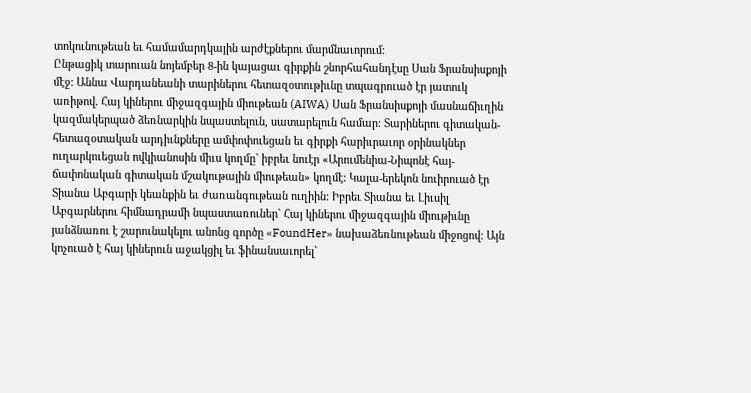տոկունութեան եւ համամարդկային արժէքներու մարմնաւորում:
Ընթացիկ տարուան նոյեմբեր 8-ին կայացաւ գիրքին շնորհահանդէսը Սան Ֆրանսիսքոյի մէջ: Աննա Վարդանեանի տարիներու հետազօտութիւնը տպագրուած էր յատուկ առիթով. Հայ կիներու միջազգային միութեան (AIWA) Սան Ֆրանսիսքոյի մասնաճիւղին կազմակերպած ձեռնարկին նպաստելուն, սատարելուն համար: Տարիներու գիտական- հետազօտական արդիւնքները ամփոփուեցան եւ գիրքի հարիւրաւոր օրինակներ ուղարկուեցան ովկիանոսին միւս կողմը` իբրեւ նուէր «Արումենիա-Նիպոնէ հայ-ճափոնական գիտական մշակութային միութեան» կողմէ: Կալա-երեկոն նուիրուած էր Տիանա Աբգարի կեանքին եւ ժառանգութեան ուղիին: Իբրեւ Տիանա եւ Լիւսիլ Աբգարներու հիմնադրամի նպաստառուներ` Հայ կիներու միջազգային միութիւնը յանձնառու է շարունակելու անոնց գործը «FoundHer» նախաձեռնութեան միջոցով: Այն կոչուած է հայ կիներուն աջակցիլ եւ ֆինանսաւորել`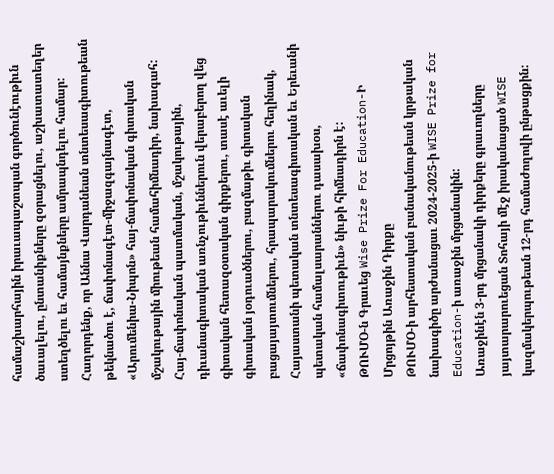համաշխարհային իրաւապաշտպան գործունէութիւն ծաւալելու, ընտանիքները զօրացնելու, աշխատատեղեր ստեղծելու եւ համայնքները ամրապնդելու համար:
Հաղորդենք, որ Աննա Վարդանեան տնտեսագիտութեան թեկնածու է, ճափոնագէտ-միջազգայնագէտ, «Արումենիա-Նիպոն» հայ-ճափոնական գիտական մշակութային միութեան համահիմնադիր, նախագահ: Հայ-ճափոնական պատմական, մշակութային, դիւանագիտական առնչութիւններուն վերաբերող վեց գիտական հետազօտական գիրքերու, տասէ աւելի գիտական յօդուածներու, բազմաթիւ գիտական բացայայտումներու, հրապարակումներու հեղինակ, Հայաստանի պետական տնտեսագիտական եւ Երեւանի պետական համալսարաններու դասախօս, «ճափոնագիտութիւն» նիւթի հիմնադիրն է:
ԹՈՒՄՕ-ն Գրաւեց Wise Prize For Education-Ի Մրցոյթին Առաջին Դիրքը
ԹՈՒՄՕ-ի արհեստական բանականութեան կրթական նախագիծը արժանացաւ 2024-2025-ի WISE Prize for Education-ի առաջին մրցանակին:
Առաջինէն 3-րդ մրցանակի դիրքերը գրաւողները յայտարարուեցան Տոհայի մէջ իրականացած WISE կազմակերպութեան 12-րդ համաժողովի ընթացքին: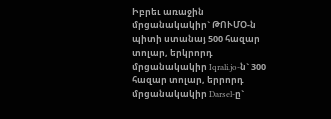Իբրեւ առաջին մրցանակակիր` ԹՈՒՄՕ-ն պիտի ստանայ 500 հազար տոլար, երկրորդ մրցանակակիր Iqrali.jo-ն` 300 հազար տոլար, երրորդ մրցանակակիր Darsel-ը`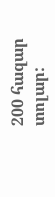200 հազար տոլար: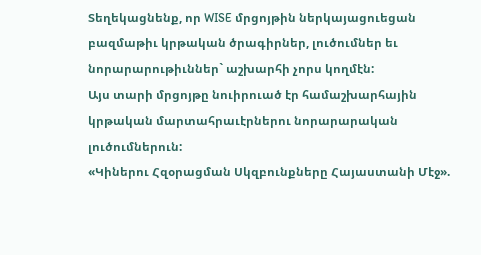Տեղեկացնենք, որ WISE մրցոյթին ներկայացուեցան բազմաթիւ կրթական ծրագիրներ, լուծումներ եւ նորարարութիւններ` աշխարհի չորս կողմէն:
Այս տարի մրցոյթը նուիրուած էր համաշխարհային կրթական մարտահրաւէրներու նորարարական լուծումներուն:
«Կիներու Հզօրացման Սկզբունքները Հայաստանի Մէջ».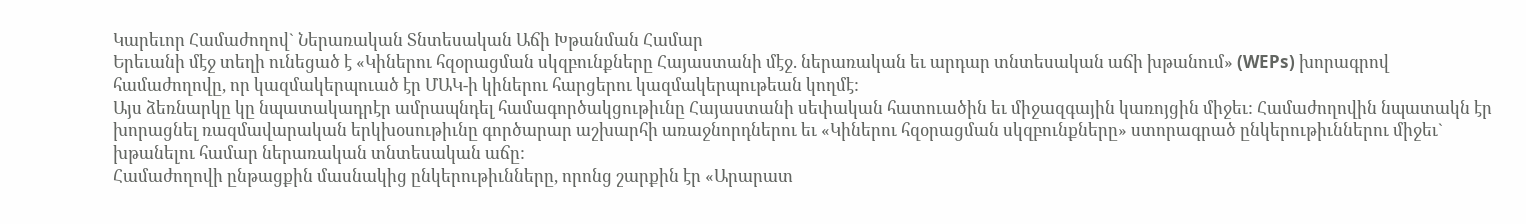Կարեւոր Համաժողով` Ներառական Տնտեսական Աճի Խթանման Համար
Երեւանի մէջ տեղի ունեցած է «Կիներու հզօրացման սկզբունքները Հայաստանի մէջ. ներառական եւ արդար տնտեսական աճի խթանում» (WEPs) խորագրով համաժողովը, որ կազմակերպուած էր ՄԱԿ-ի կիներու հարցերու կազմակերպութեան կողմէ:
Այս ձեռնարկը կը նպատակադրէր ամրապնդել համագործակցութիւնը Հայաստանի սեփական հատուածին եւ միջազգային կառոյցին միջեւ: Համաժողովին նպատակն էր խորացնել ռազմավարական երկխօսութիւնը գործարար աշխարհի առաջնորդներու եւ «Կիներու հզօրացման սկզբունքները» ստորագրած ընկերութիւններու միջեւ` խթանելու համար ներառական տնտեսական աճը:
Համաժողովի ընթացքին մասնակից ընկերութիւնները, որոնց շարքին էր «Արարատ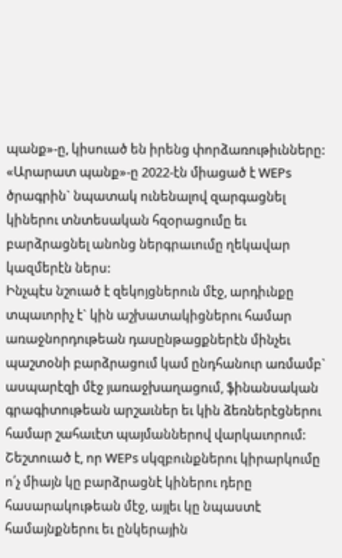պանք»-ը, կիսուած են իրենց փորձառութիւնները: «Արարատ պանք»-ը 2022-էն միացած է WEPs ծրագրին` նպատակ ունենալով զարգացնել կիներու տնտեսական հզօրացումը եւ բարձրացնել անոնց ներգրաւումը ղեկավար կազմերէն ներս:
Ինչպէս նշուած է զեկոյցներուն մէջ, արդիւնքը տպաւորիչ է` կին աշխատակիցներու համար առաջնորդութեան դասընթացքներէն մինչեւ պաշտօնի բարձրացում կամ ընդհանուր առմամբ` ասպարէզի մէջ յառաջխաղացում, ֆինանսական գրագիտութեան արշաւներ եւ կին ձեռներէցներու համար շահաւէտ պայմաններով վարկաւորում:
Շեշտուած է, որ WEPs սկզբունքներու կիրարկումը ո՛չ միայն կը բարձրացնէ կիներու դերը հասարակութեան մէջ, այլեւ կը նպաստէ համայնքներու եւ ընկերային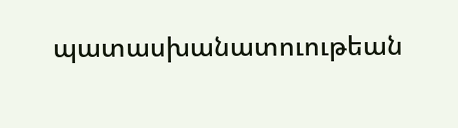պատասխանատուութեան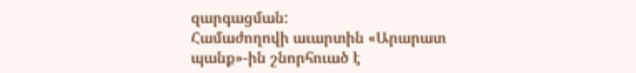զարգացման:
Համաժողովի աւարտին «Արարատ պանք»-ին շնորհուած է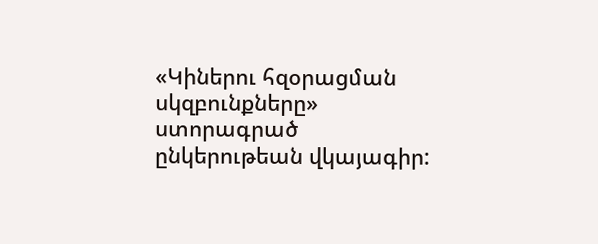«Կիներու հզօրացման սկզբունքները» ստորագրած ընկերութեան վկայագիր: